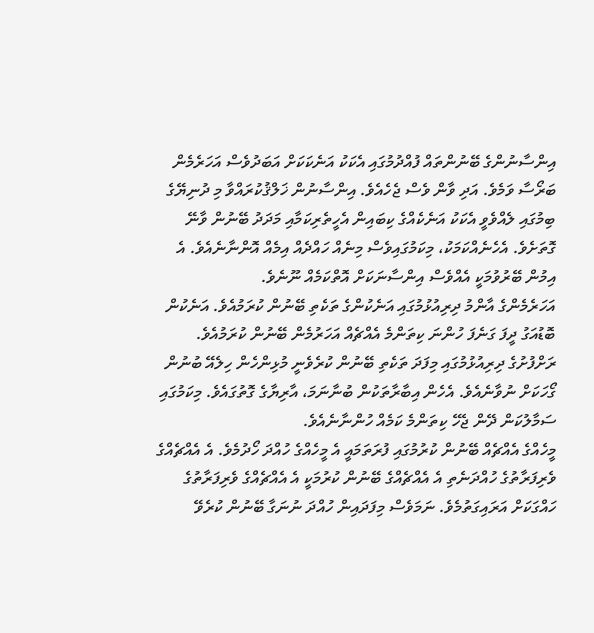އިންސާނުންގެ ބޭނުންތައް ފުއްދުމުގައި އެކަކު އަނެކަކަށް އަބަދުވެސް އަހަރެމެން ބަރޯސާ ވަމެވެ. އަދި ވާން ވެސް ޖެހެއެވެ. އިންސާނުން ޚަލްޤުކުރައްވާ މި ދުނިޔޭގެ ބިމުގައި ލެއްވެވީ އެކަކު އަނެކެއްގެ ކިބައިން އެހީތެރިކަމާއި މަދަދު ބޭނުން ވާނޭ ގޮތަށެވެ. އެހެނެއްކަމަކު، މިކަމުގައިވެސް މިނެއް ހައްދެއް އިމެއް އޮންނާނެއެވެ. އެ އިމުން ބޭރުވުމަކީ އެއްވެސް އިންސާނަކަށް އޮތްކަމެއް ނޫނެވެ.
އަހަރެމެންގެ އާންމު ދިރިއުޅުމުގައި އަނެކުންގެ ތަކެތި ބޭނުން ކުރަމުއެވެ. އަނެކުން ބޮޑުއަގު ދީފަ ގަނެފަ ހުންނަ ކިތަންމެ އެއްޗެއް އަހަރުމެން ބޭނުން ކުރަމުއެވެ. ރަށްފުށުގެ ދިރިއުޅުމުގައި މިފަދަ ތަކެތި ބޭނުން ކުރެވެނީ މުޅިންހެން ހިލެއޭ ބުނުން ގޯހަކަށް ނުވާނެއެވެ. އެހެން އިބާރާތަކުން ބުނާނަމަ، އާރިޔާގެ ގޮތުގައެވެ. މިކަމުގައި ސަމާލުކަން ދޭން ޖެހޭ ކިތަންމެ ކަމެއް ހުންނާނެއެވެ.
މީހެއްގެ އެއްޗެއް ބޭނުން ކުރުމުގައި ފުރަތަމައީ އެ މީހެއްގެ ހުއްދަ ހޯދުމެވެ. އެ އެއްޗެއްގެ ވެރިފަރާތުގެ ހުއްދަނެތި އެ އެއްޗެއްގެ ބޭނުން ކުރުމަކީ އެ އެއްޗެއްގެ ވެރިފަރާތުގެ ހައްގަކަށް އަރައިގަތުމެވެ. ނަމަވެސް މިފަދައިން ހުއްދަ ނުނަގާ ބޭނުން ކުރެވޭ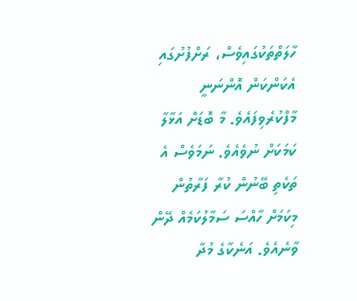ހާލަތްތަކުގައިވެސް، ރަށްފުށުގައި އެކަންކަން އޮންނަނީ މާފްކުރެވިފައެވެ. މާ ބޮޑަށް އަޅާލާ ކަމަކަށް ނުވެއެވެ. ނަމަވެސް އެ ތަކެތި ބޭނުން ކުރާ ފަރާތުން މިކަމަށް ހާއްސަ ސަމާލުކަމެއް ދޭން ވާނެއެވެ. އަނެކާގެ މުދާ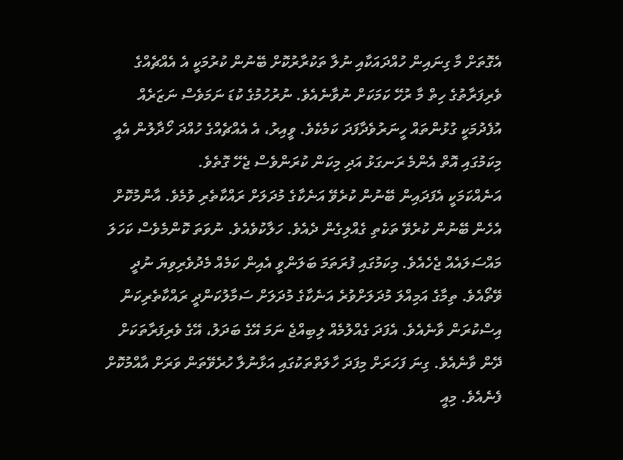އެގޮތަށް މާ ގިނައިން ހުއްދައަކާއި ނުލާ ތަކުރާރުކޮށް ބޭނުން ކުރުމަކީ އެ އެއްޗެއްގެ ވެރިފަރާތުގެ ހިތް މާ ރުހޭ ކަމަކަށް ނުވާނެއެވެ. ނުރުހުމުގެ ކުޑަ ނަމަވެސް ނަޒަރެއް އުފެދުމަކީ ގުޅުންތައް ހީނަރުވެދާފަދަ ކަމެކެވެ. ވީއިރު، އެ އެއްޗެއްގެ ހުއްދަ ހޯދާލުން އެއީ މިކަމުގައި އޮތް އެންމެ ރަނގަޅު އަދި މިކަން ކުރަންވެސް ޖެހޭ ގޮތެވެ.
އަނެއްކަމަކީ އެފަދައިން ބޭނުން ކުރެވޭ އަނެކާގެ މުދަލަށް ރައްކާތެރި ވުމެވެ. އާންމުކޮށް އެހެން ބޭނުން ކުރެވޭ ތަކެތި ގެއްލިގެން ދެއެވެ. ހަލާކުވެއެވެ. ނުވަތަ ކޮންމެވެސް ކަހަލަ މައްސަލައެއް ޖެހެއެވެ. މިކަމުގައި ފުރަތަމަ ބަލަންވީ އެއިން ކަމެއް މެދުވެރިވިޔަ ނުދީ ވޭތޯއެވެ. ތިމާގެ އަމިއްލަ މުދަލަށްވުރެ އަނެކާގެ މުދަލަށް ސަމާލުކަންދީ ރައްކާތެރިކަން އިސްކުރަން ވާނެއެވެ. އެފަދަ ގެއްލުމެއް ލިބިއްޖެ ނަމަ އޭގެ ބަދަލު، އޭގެ ވެރިފަރާތަކަށް ދޭން ވާނެއެވެ. ގިނަ ފަހަރަށް މިފަދަ ހާލަތްތަކުގައި އަޅާނުލާ ހުރެވޭތަން ވަރަށް އާއްމުކޮށް ފެނެއެވެ. މިއީ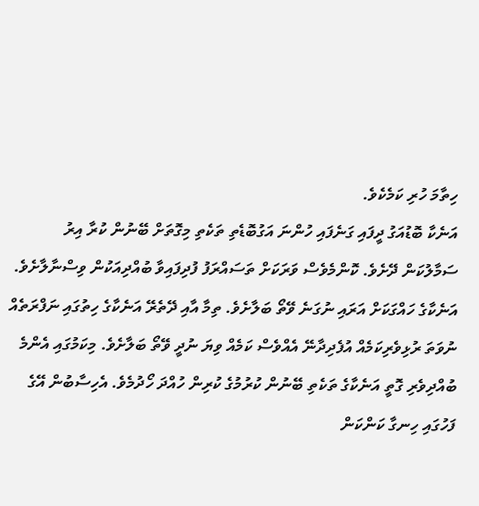ހިތާމަ ހުރި ކަމެކެވެ.
އަނެކާ ބޮޑުއަގު ދީފައި ގަނެފައި ހުންނަ އަގުބޮޑެތި ތަކެތި މިގޮތަށް ބޭނުން ކުރާ އިރު ސަމާލުކަން ދޭށެވެ. ކޮންމެވެސް ވަރަކަށް ތަސައްރަފު ފުދިފައިވާ ބުއްދިއަކުން ވިސްނާލާށެވެ. އަނެކާގެ ހައްގަކަށް އަރައި ނުގަނެ ވޭތޯ ބަލާށެވެ. ތިމާ އާއި ދޭތެރޭ އަނެކާގެ ހިތުގައި ނަފްރަތެއް ނުވަތަ ރުޅިވެރިކަމެއް އުފެދިދާނޭ އެއްވެސް ކަމެއް ވިޔަ ނުދީ ވޭތޯ ބަލާށެވެ. މިކަމުގައި އެންމެ ބުއްދިވެރި ގޮތީ އަނެކާގެ ތަކެތި ބޭނުން ކުރުމުގެ ކުރިން ހުއްދަ ހޯދުމެވެ. އެހިސާބުން އޭގެ ފަހުގައި ހިނގާ ކަންކަން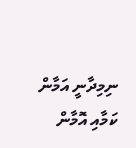ނިމިދާނީ އަމާން ކަމާއި އޮމާން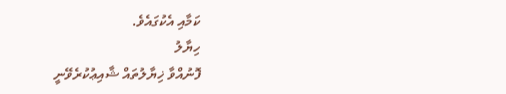ކަމާއި އެކުގައެވެ.
ހިޔާލު
ފޮނުއްވާ ޚިޔާލުތައް ޝާއިޢުކުރެވޭނީ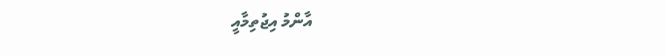އާންމު އިޖުތިމާއީ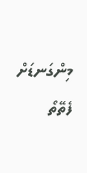މިންގަނޑަށް ފެތޭތޯ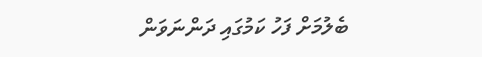ބެލުމަށް ފަހު ކަމުގައި ދަންނަވަން